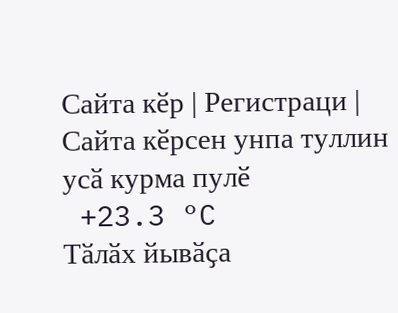Сайта кӗр | Регистраци | Сайта кӗрсен унпа туллин усӑ курма пулӗ
 +23.3 °C
Тӑлӑх йывӑҫа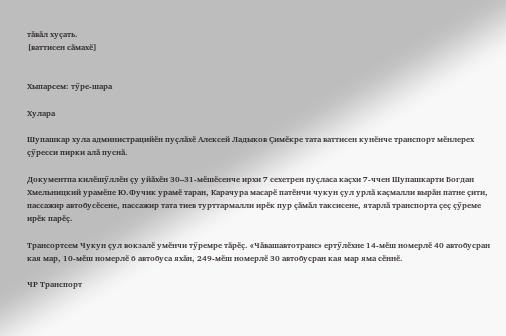тӑвӑл хуҫать.
[ваттисен сӑмахӗ]


Хыпарсем: тӳре-шара

Хулара

Шупашкар хула администрацийӗн пуҫлӑхӗ Алексей Ладыков Ҫимӗкре тата ваттисен кунӗнче транспорт мӗнлерех ҫӳресси пирки алӑ пуснӑ.

Документпа килӗшӳллӗн ҫу уйӑхӗн 30–31-мӗшӗсенче ирхи 7 сехетрен пуҫласа каҫхи 7-ччен Шупашкарти Богдан Хмельницкий урамӗпе Ю.Фучик урамӗ таран, Карачура масарӗ патӗнчи чукун ҫул урлӑ каҫмалли вырӑн патне ҫити, пассажир автобусӗсене, пассажир тата тиев турттармалли ирӗк пур ҫӑмӑл таксисене, ятарлӑ транспорта ҫеҫ ҫӳреме ирӗк парӗҫ.

Трансортсем Чукун ҫул вокзалӗ умӗнчи тӳремре тӑрӗҫ. «Чӑвашавтотранс» ертӳлӗхне 14-мӗш номерлӗ 40 автобусран кая мар, 10-мӗш номерлӗ 6 автобуса яхӑн, 249-мӗш номерлӗ 30 автобусран кая мар яма сӗннӗ.

ЧР Транспорт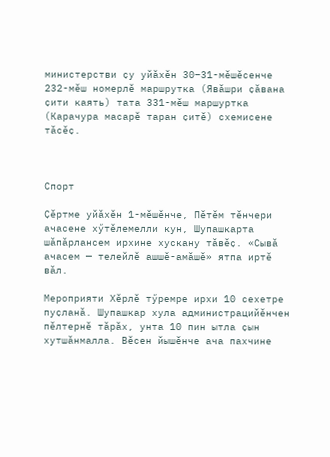министерстви ҫу уйӑхӗн 30–31-мӗшӗсенче 232-мӗш номерлӗ маршрутка (Явӑшри ҫӑвана ҫити каять) тата 331-мӗш маршуртка (Карачура масарӗ таран ҫитӗ) схемисене тӑсӗҫ.



Спорт

Ҫӗртме уйӑхӗн 1-мӗшӗнче, Пӗтӗм тӗнчери ачасене хӳтӗлемелли кун, Шупашкарта шӑпӑрлансем ирхине хускану тӑвӗҫ. «Сывӑ ачасем — телейлӗ ашшӗ-амӑшӗ» ятпа иртӗ вӑл.

Мероприяти Хӗрлӗ тӳремре ирхи 10 сехетре пуҫланӑ. Шупашкар хула администрацийӗнчен пӗлтернӗ тӑрӑх, унта 10 пин ытла ҫын хутшӑнмалла. Вӗсен йышӗнче ача пахчине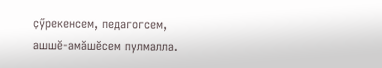ҫӳрекенсем, педагогсем, ашшӗ-амӑшӗсем пулмалла.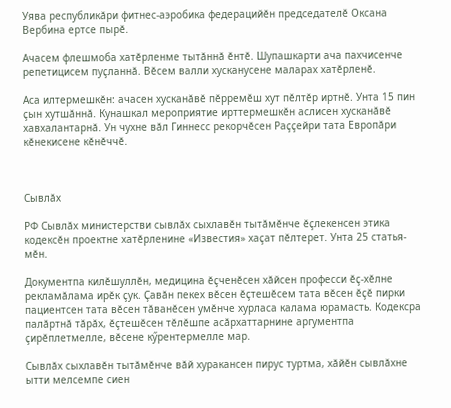Уява республикӑри фитнес-аэробика федерацийӗн председателӗ Оксана Вербина ертсе пырӗ.

Ачасем флешмоба хатӗрленме тытӑннӑ ӗнтӗ. Шупашкарти ача пахчисенче репетицисем пуҫланнӑ. Вӗсем валли хусканусене маларах хатӗрленӗ.

Аса илтермешкӗн: ачасен хусканӑвӗ пӗрремӗш хут пӗлтӗр иртнӗ. Унта 15 пин ҫын хутшӑннӑ. Кунашкал мероприятие ирттермешкӗн аслисен хусканӑвӗ хавхалантарнӑ. Ун чухне вӑл Гиннесс рекорчӗсен Раҫҫейри тата Европӑри кӗнекисене кӗнӗччӗ.



Сывлӑх

РФ Сывлӑх министерстви сывлӑх сыхлавӗн тытӑмӗнче ӗҫлекенсен этика кодексӗн проектне хатӗрленине «Известия» хаҫат пӗлтерет. Унта 25 статья-мӗн.

Документпа килӗшуллӗн, медицина ӗҫченӗсен хӑйсен професси ӗҫ-хӗлне рекламӑлама ирӗк ҫук. Ҫавӑн пекех вӗсен ӗҫтешӗсем тата вӗсен ӗҫӗ пирки пациентсен тата вӗсен тӑванӗсен умӗнче хурласа калама юрамасть. Кодексра палӑртнӑ тӑрӑх, ӗҫтешӗсен тӗлӗшпе асӑрхаттарнине аргументпа ҫирӗплетмелле, вӗсене кӳрентермелле мар.

Сывлӑх сыхлавӗн тытӑмӗнче вӑй хуракансен пирус туртма, хӑйӗн сывлӑхне ытти мелсемпе сиен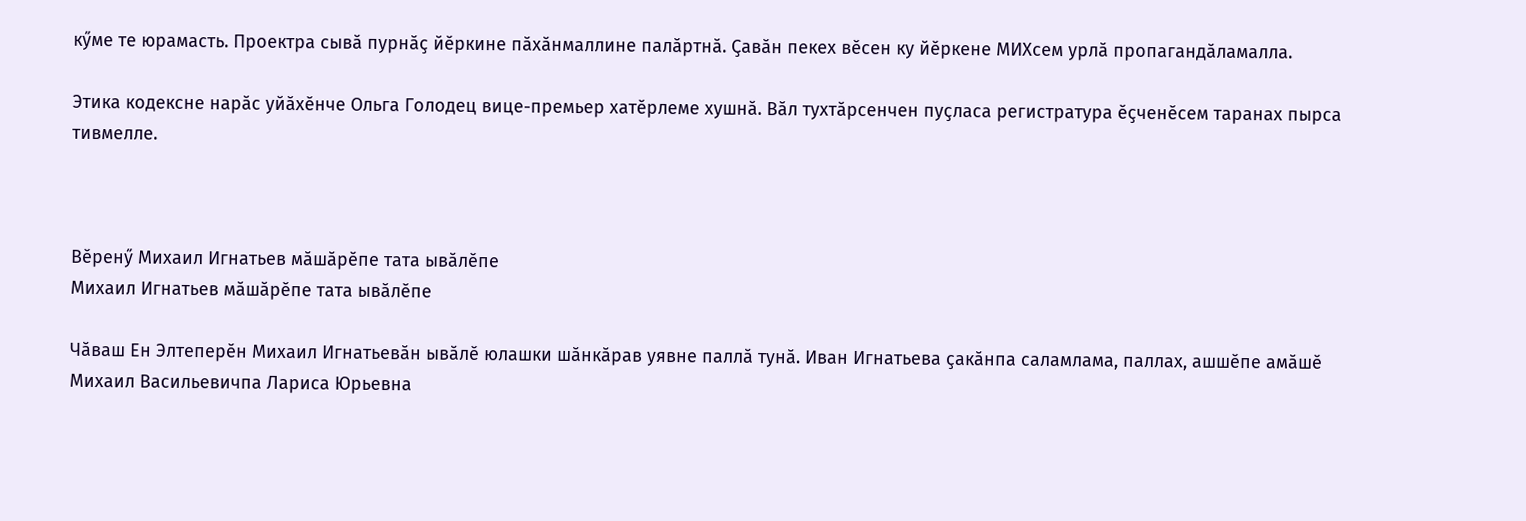кӳме те юрамасть. Проектра сывӑ пурнӑҫ йӗркине пӑхӑнмаллине палӑртнӑ. Ҫавӑн пекех вӗсен ку йӗркене МИХсем урлӑ пропагандӑламалла.

Этика кодексне нарӑс уйӑхӗнче Ольга Голодец вице-премьер хатӗрлеме хушнӑ. Вӑл тухтӑрсенчен пуҫласа регистратура ӗҫченӗсем таранах пырса тивмелле.



Вӗренӳ Михаил Игнатьев мӑшӑрӗпе тата ывӑлӗпе
Михаил Игнатьев мӑшӑрӗпе тата ывӑлӗпе

Чӑваш Ен Элтеперӗн Михаил Игнатьевӑн ывӑлӗ юлашки шӑнкӑрав уявне паллӑ тунӑ. Иван Игнатьева ҫакӑнпа саламлама, паллах, ашшӗпе амӑшӗ Михаил Васильевичпа Лариса Юрьевна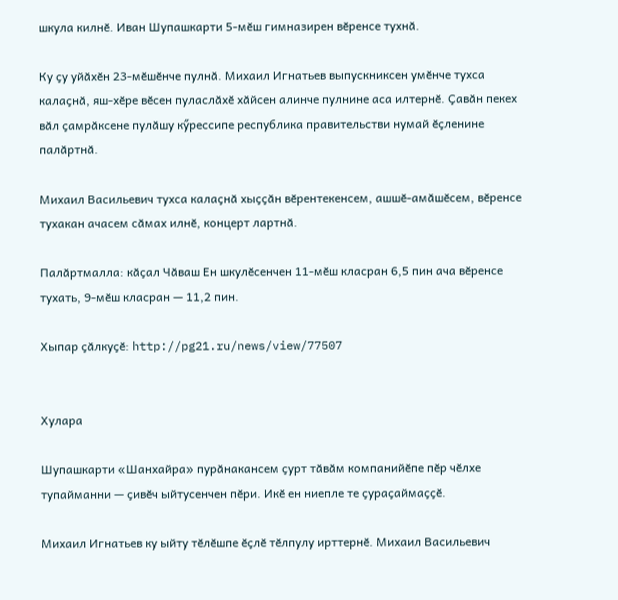шкула килнӗ. Иван Шупашкарти 5-мӗш гимназирен вӗренсе тухнӑ.

Ку ҫу уйӑхӗн 23-мӗшӗнче пулнӑ. Михаил Игнатьев выпускниксен умӗнче тухса калаҫнӑ, яш-хӗре вӗсен пуласлӑхӗ хӑйсен алинче пулнине аса илтернӗ. Ҫавӑн пекех вӑл ҫамрӑксене пулӑшу кӳрессипе республика правительстви нумай ӗҫленине палӑртнӑ.

Михаил Васильевич тухса калаҫнӑ хыҫҫӑн вӗрентекенсем, ашшӗ-амӑшӗсем, вӗренсе тухакан ачасем сӑмах илнӗ, концерт лартнӑ.

Палӑртмалла: кӑҫал Чӑваш Ен шкулӗсенчен 11-мӗш класран 6,5 пин ача вӗренсе тухать, 9-мӗш класран — 11,2 пин.

Хыпар ҫӑлкуҫӗ: http://pg21.ru/news/view/77507


Хулара

Шупашкарти «Шанхайра» пурӑнакансем ҫурт тӑвӑм компанийӗпе пӗр чӗлхе тупайманни — ҫивӗч ыйтусенчен пӗри. Икӗ ен ниепле те ҫураҫаймаҫҫӗ.

Михаил Игнатьев ку ыйту тӗлӗшпе ӗҫлӗ тӗлпулу ирттернӗ. Михаил Васильевич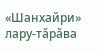«Шанхайри» лару-тӑрӑва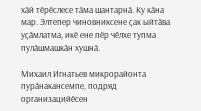хӑй тӗрӗслесе тӑма шантарнӑ. Ку кӑна мар. Элтепер чиновниксене ҫак ыйтӑва уҫӑмлатма, икӗ ене пӗр чӗлхе тупма пулӑшмашкӑн хушнӑ.

Михаил Игнатьев микрорайонта пурӑнакансемпе, подряд организацийӗсен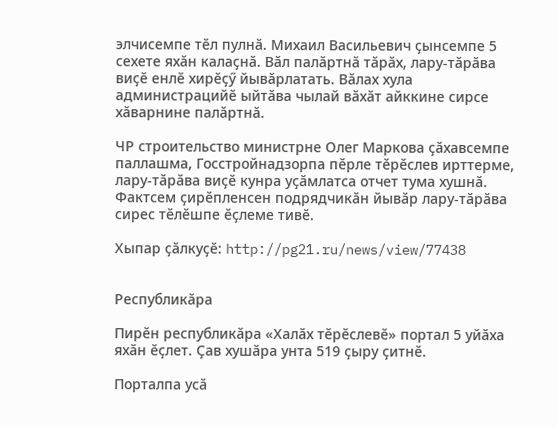элчисемпе тӗл пулнӑ. Михаил Васильевич ҫынсемпе 5 сехете яхӑн калаҫнӑ. Вӑл палӑртнӑ тӑрӑх, лару-тӑрӑва виҫӗ енлӗ хирӗҫӳ йывӑрлатать. Вӑлах хула администрацийӗ ыйтӑва чылай вӑхӑт айккине сирсе хӑварнине палӑртнӑ.

ЧР строительство министрне Олег Маркова ҫӑхавсемпе паллашма, Госстройнадзорпа пӗрле тӗрӗслев ирттерме, лару-тӑрӑва виҫӗ кунра уҫӑмлатса отчет тума хушнӑ. Фактсем ҫирӗпленсен подрядчикӑн йывӑр лару-тӑрӑва сирес тӗлӗшпе ӗҫлеме тивӗ.

Хыпар ҫӑлкуҫӗ: http://pg21.ru/news/view/77438


Республикӑра

Пирӗн республикӑра «Халӑх тӗрӗслевӗ» портал 5 уйӑха яхӑн ӗҫлет. Ҫав хушӑра унта 519 ҫыру ҫитнӗ.

Порталпа усӑ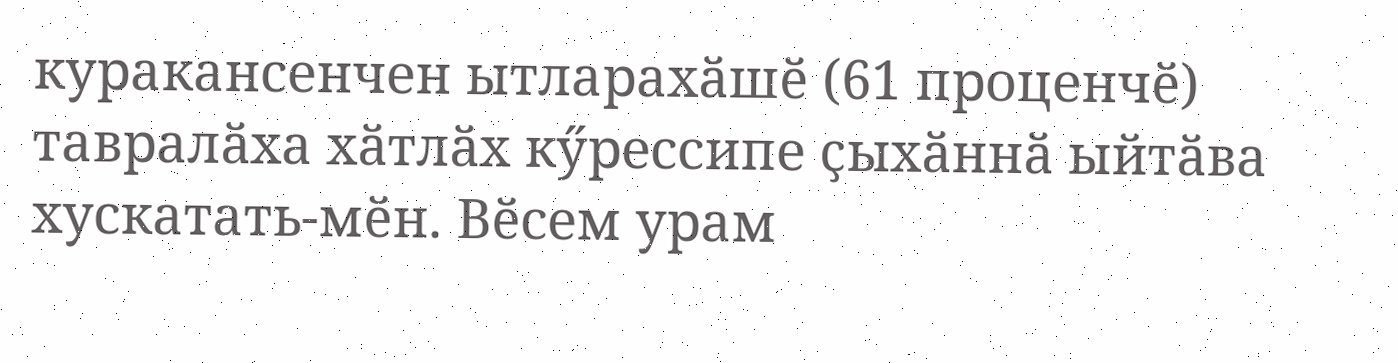куракансенчен ытларахӑшӗ (61 проценчӗ) тавралӑха хӑтлӑх кӳрессипе ҫыхӑннӑ ыйтӑва хускатать-мӗн. Вӗсем урам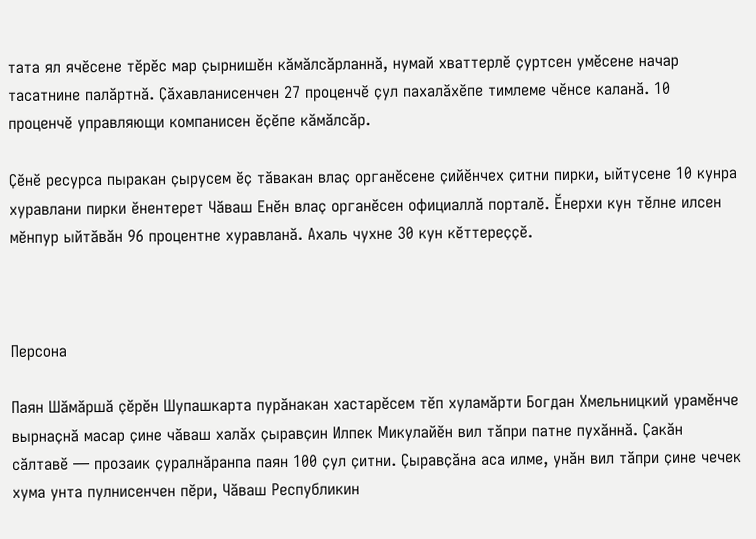тата ял ячӗсене тӗрӗс мар ҫырнишӗн кӑмӑлсӑрланнӑ, нумай хваттерлӗ ҫуртсен умӗсене начар тасатнине палӑртнӑ. Ҫӑхавланисенчен 27 проценчӗ ҫул пахалӑхӗпе тимлеме чӗнсе каланӑ. 10 проценчӗ управляющи компанисен ӗҫӗпе кӑмӑлсӑр.

Ҫӗнӗ ресурса пыракан ҫырусем ӗҫ тӑвакан влаҫ органӗсене ҫийӗнчех ҫитни пирки, ыйтусене 10 кунра хуравлани пирки ӗнентерет Чӑваш Енӗн влаҫ органӗсен официаллӑ порталӗ. Ӗнерхи кун тӗлне илсен мӗнпур ыйтӑвӑн 96 процентне хуравланӑ. Ахаль чухне 30 кун кӗттереҫҫӗ.



Персона

Паян Шӑмӑршӑ ҫӗрӗн Шупашкарта пурӑнакан хастарӗсем тӗп хуламӑрти Богдан Хмельницкий урамӗнче вырнаҫнӑ масар ҫине чӑваш халӑх ҫыравҫин Илпек Микулайӗн вил тӑпри патне пухӑннӑ. Ҫакӑн сӑлтавӗ — прозаик ҫуралнӑранпа паян 100 ҫул ҫитни. Ҫыравҫӑна аса илме, унӑн вил тӑпри ҫине чечек хума унта пулнисенчен пӗри, Чӑваш Республикин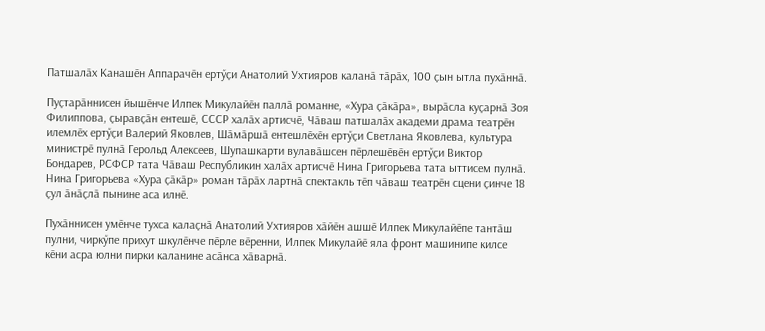Патшалӑх Канашӗн Аппарачӗн ертӳҫи Анатолий Ухтияров каланӑ тӑрӑх, 100 ҫын ытла пухӑннӑ.

Пуҫтарӑннисен йышӗнче Илпек Микулайӗн паллӑ романне, «Хура ҫӑкӑра», вырӑсла куҫарнӑ Зоя Филиппова, ҫыравҫӑн ентешӗ, СССР халӑх артисчӗ, Чӑваш патшалӑх академи драма театрӗн илемлӗх ертӳҫи Валерий Яковлев, Шӑмӑршӑ ентешлӗхӗн ертӳҫи Светлана Яковлева, культура министрӗ пулнӑ Герольд Алексеев, Шупашкарти вулавӑшсен пӗрлешӗвӗн ертӳҫи Виктор Бондарев, РСФСР тата Чӑваш Республикин халӑх артисчӗ Нина Григорьева тата ыттисем пулнӑ. Нина Григорьева «Хура ҫӑкӑр» роман тӑрӑх лартнӑ спектакль тӗп чӑваш театрӗн сцени ҫинче 18 ҫул ӑнӑҫлӑ пынине аса илнӗ.

Пухӑннисен умӗнче тухса калаҫнӑ Анатолий Ухтияров хӑйӗн ашшӗ Илпек Микулайӗпе тантӑш пулни, чиркӳпе прихут шкулӗнче пӗрле вӗренни, Илпек Микулайӗ яла фронт машинипе килсе кӗни асра юлни пирки каланине асӑнса хӑварнӑ.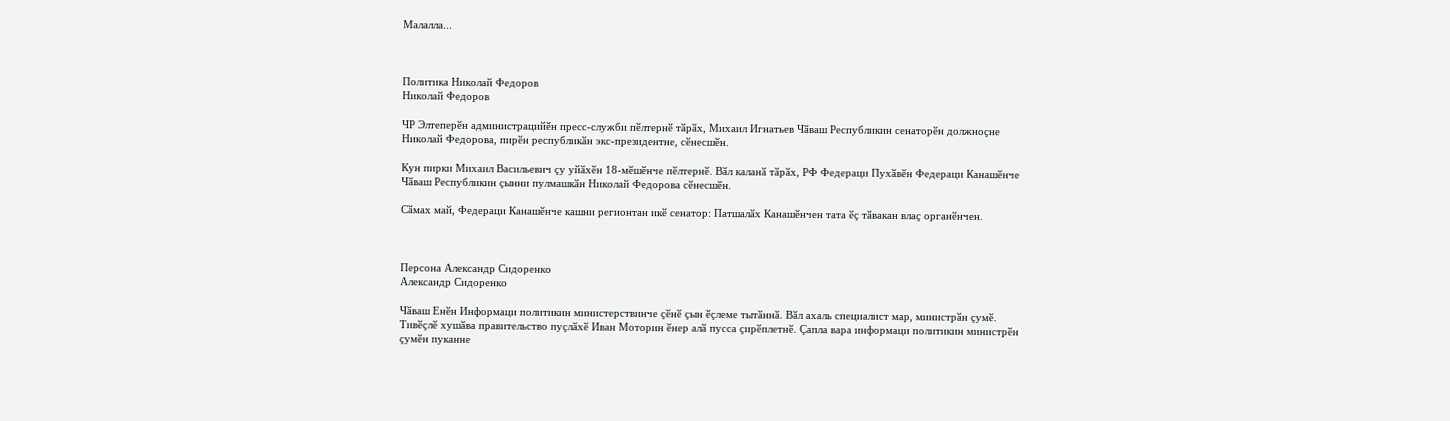Малалла...



Политика Николай Федоров
Николай Федоров

ЧР Элтеперӗн администрацийӗн пресс-служби пӗлтернӗ тӑрӑх, Михаил Игнатьев Чӑваш Республикин сенаторӗн должноҫне Николай Федорова, пирӗн республикӑн экс-президентне, сӗнесшӗн.

Кун пирки Михаил Васильевич ҫу уйӑхӗн 18-мӗшӗнче пӗлтернӗ. Вӑл каланӑ тӑрӑх, РФ Федераци Пухӑвӗн Федераци Канашӗнче Чӑваш Республикин ҫынни пулмашкӑн Николай Федорова сӗнесшӗн.

Сӑмах май, Федераци Канашӗнче кашни регионтан икӗ сенатор: Патшалӑх Канашӗнчен тата ӗҫ тӑвакан влаҫ органӗнчен.



Персона Александр Сидоренко
Александр Сидоренко

Чӑваш Енӗн Информаци политикин министерствинче ҫӗнӗ ҫын ӗҫлеме тытӑннӑ. Вӑл ахаль специалист мар, министрӑн ҫумӗ. Тивӗҫлӗ хушӑва правительство пуҫлӑхӗ Иван Моторин ӗнер алӑ пусса ҫирӗплетнӗ. Ҫапла вара информаци политикин министрӗн ҫумӗн пуканне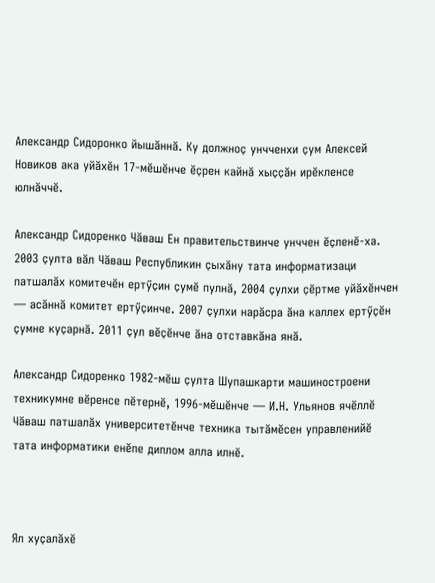Александр Сидоронко йышӑннӑ. Ку должноҫ унчченхи ҫум Алексей Новиков ака уйӑхӗн 17-мӗшӗнче ӗҫрен кайнӑ хыҫҫӑн ирӗкленсе юлнӑччӗ.

Александр Сидоренко Чӑваш Ен правительствинче унччен ӗҫленӗ-ха. 2003 ҫулта вӑл Чӑваш Республикин ҫыхӑну тата информатизаци патшалӑх комитечӗн ертӳҫин ҫумӗ пулнӑ, 2004 ҫулхи ҫӗртме уйӑхӗнчен — асӑннӑ комитет ертӳҫинче. 2007 ҫулхи нарӑсра ӑна каллех ертӳҫӗн ҫумне куҫарнӑ. 2011 ҫул вӗҫӗнче ӑна отставкӑна янӑ.

Александр Сидоренко 1982-мӗш ҫулта Шупашкарти машиностроени техникумне вӗренсе пӗтернӗ, 1996-мӗшӗнче — И.Н. Ульянов ячӗллӗ Чӑваш патшалӑх университетӗнче техника тытӑмӗсен управленийӗ тата информатики енӗпе диплом алла илнӗ.



Ял хуҫалӑхӗ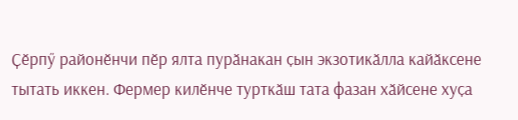Ҫӗрпӳ районӗнчи пӗр ялта пурӑнакан ҫын экзотикӑлла кайӑксене тытать иккен. Фермер килӗнче турткӑш тата фазан хӑйсене хуҫа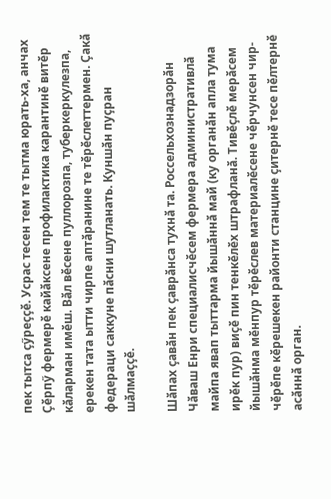пек тытса ҫӳреҫҫӗ. Усрас тесен тем те тытма юрать-ха, анчах Ҫӗрпӳ фермерӗ кайӑксене профилактика карантинӗ витӗр кӑларман имӗш. Вӑл вӗсене пуллорозпа, туберкеркулезпа, ерекен тата ытти чирпе аптӑранине те тӗрӗслеттермен. Ҫакӑ федераци саккуне пӑсни шутланать. Куншӑн пуҫран шӑлмаҫҫӗ.

Шӑпах ҫавӑн пек ҫаврӑнса тухнӑ та. Россельхознадзорӑн Чӑваш Енри специалисчӗсем фермера административлӑ майпа явап тыттарма йышӑннӑ май (ку органӑн апла тума ирӗк пур) виҫӗ пин тенкӗлӗх штрафланӑ. Тивӗҫлӗ мерӑсем йышӑнма мӗнпур тӗрӗслев материалӗсене чӗрчунсен чир-чӗрӗпе кӗрешекен районти станцине ҫитернӗ тесе пӗлтернӗ асӑннӑ орган.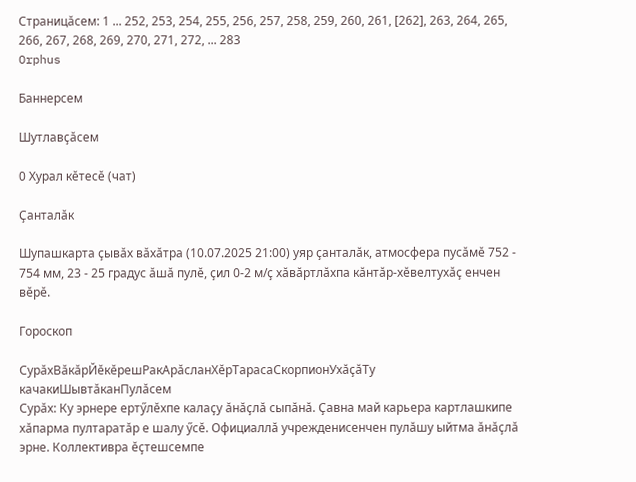Страницӑсем: 1 ... 252, 253, 254, 255, 256, 257, 258, 259, 260, 261, [262], 263, 264, 265, 266, 267, 268, 269, 270, 271, 272, ... 283
Orphus

Баннерсем

Шутлавҫӑсем

0 Хурал кӗтесӗ (чат)

Ҫанталӑк

Шупашкарта ҫывӑх вӑхӑтра (10.07.2025 21:00) уяр ҫанталӑк, атмосфера пусӑмӗ 752 - 754 мм, 23 - 25 градус ӑшӑ пулӗ, ҫил 0-2 м/ҫ хӑвӑртлӑхпа кӑнтӑр-хӗвелтухӑҫ енчен вӗрӗ.

Гороскоп

СурӑхВӑкӑрЙӗкӗрешРакАрӑсланХӗрТарасаСкорпионУхӑҫӑТу качакиШывтӑканПулӑсем
Сурӑх: Ку эрнере ертӳлӗхпе калаҫу ӑнӑҫлӑ сыпӑнӑ. Ҫавна май карьера картлашкипе хӑпарма пултаратӑр е шалу ӳсӗ. Официаллӑ учрежденисенчен пулӑшу ыйтма ӑнӑҫлӑ эрне. Коллективра ӗҫтешсемпе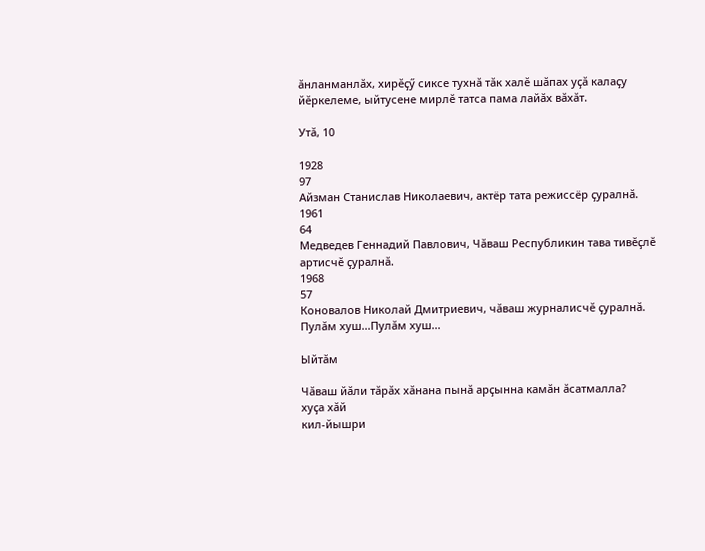ӑнланманлӑх, хирӗҫӳ сиксе тухнӑ тӑк халӗ шӑпах уҫӑ калаҫу йӗркелеме, ыйтусене мирлӗ татса пама лайӑх вӑхӑт.

Утӑ, 10

1928
97
Айзман Станислав Николаевич, актёр тата режиссёр ҫуралнӑ.
1961
64
Медведев Геннадий Павлович, Чӑваш Республикин тава тивӗҫлӗ артисчӗ ҫуралнӑ.
1968
57
Коновалов Николай Дмитриевич, чӑваш журналисчӗ ҫуралнӑ.
Пулӑм хуш...Пулӑм хуш...

Ыйтӑм

Чӑваш йӑли тӑрӑх хӑнана пынӑ арҫынна камӑн ӑсатмалла?
хуҫа хӑй
кил-йышри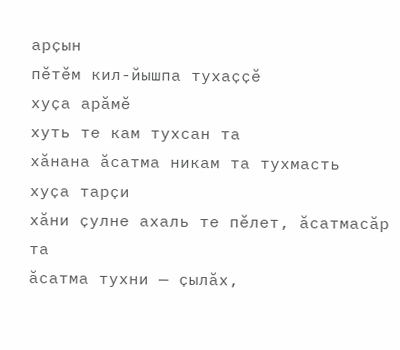арҫын
пӗтӗм кил-йышпа тухаҫҫӗ
хуҫа арӑмӗ
хуть те кам тухсан та
хӑнана ӑсатма никам та тухмасть
хуҫа тарҫи
хӑни ҫулне ахаль те пӗлет, ӑсатмасӑр та
ӑсатма тухни — ҫылӑх,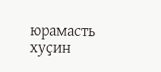юрамасть
хуҫин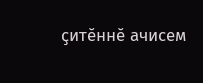ҫитӗннӗ ачисем